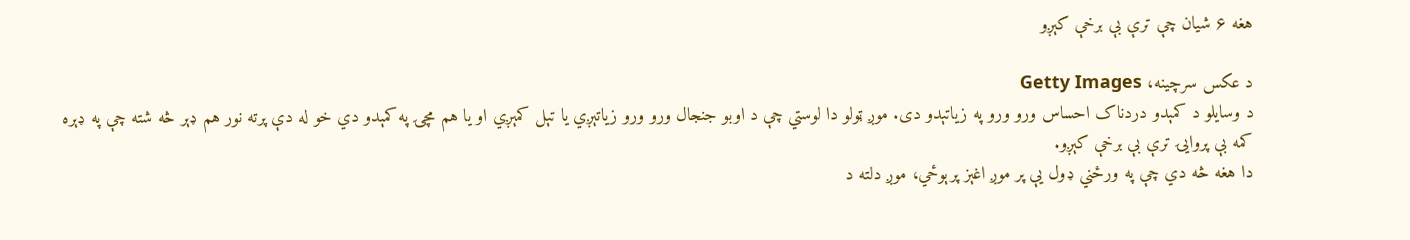هغه ۶ شیان چې ترې بې برخې کېږو

د عکس سرچینه، Getty Images
د وسایلو د کمېدو دردناک احساس ورو ورو په زیاتېدو دی. موږ ټولو دا لوستي چې د اوبو جنجال ورو ورو زیاتېږي یا تېل کمېږي او یا هم مچۍ په کمېدو دي خو له دې پرته نور هم ډېر څه شته چې په ډېره کمه بې پروايۍ ترې بې برخې کېږو.
دا هغه څه دي چې په ورځني ډول یې پر موږ اغېز پرېوځي، موږ دلته د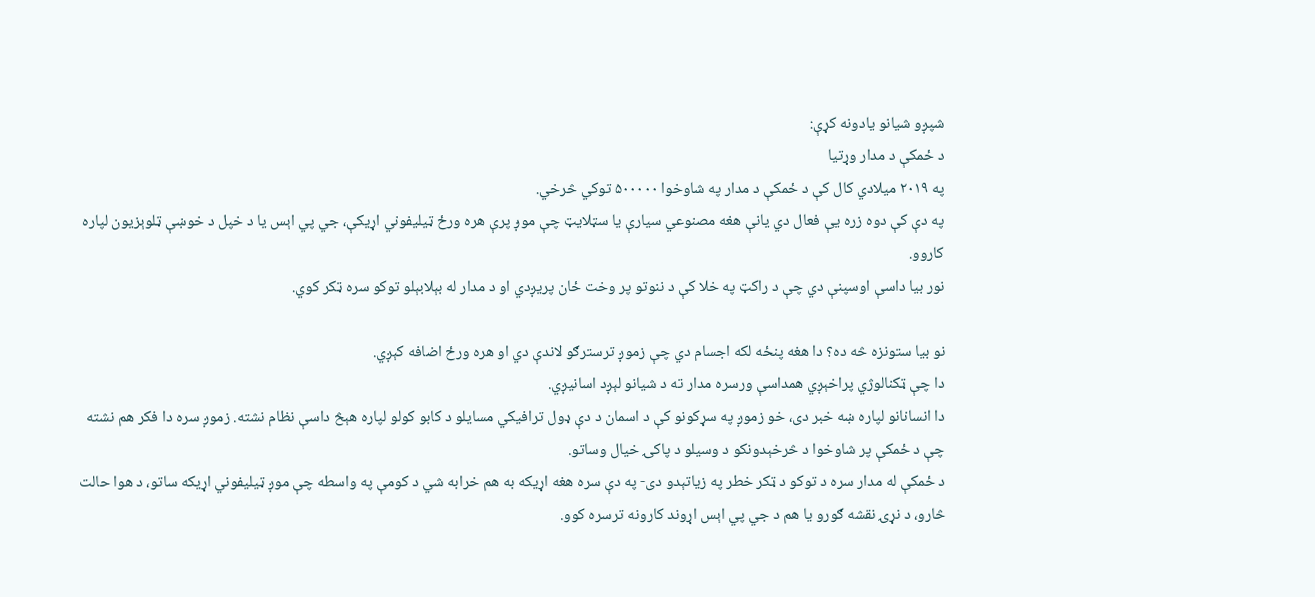شپږو شیانو یادونه کړې:
د ځمکې د مدار وړتیا
په ۲۰۱۹ میلادي کال کې د ځمکې د مدار په شاوخوا ۵۰۰۰۰۰ توکي څرخي.
په دې کې دوه زره یې فعال دي یانې هغه مصنوعي سیارې یا سټلایټ چې موږ پرې هره ورځ ټیلیفوني اړیکې، جي پي اېس یا د خپل د خوښې ټلوېزیون لپاره کاروو.
نور بیا داسې اوسپنې دي چې د راکټ په خلا کې د ننوتو پر وخت ځان پریږدي او د مدار له بېلابېلو توکو سره ټکر کوي.

نو بیا ستونزه څه ده؟ دا هغه پنځه لکه اجسام دي چې زموږ ترسترګو لاندې دي او هره ورځ اضافه کېږي.
دا چې ټکنالوژي پراخېږي همداسې ورسره مدار ته د شیانو لېږد اسانیږي.
دا انسانانو لپاره ښه خبر دی، خو زموږ په سړکونو کې د اسمان د دې ډول ترافیکي مسایلو د کابو کولو لپاره هېڅ داسې نظام نشته. زموږ سره دا فکر هم نشته چې د ځمکې پر شاوخوا د څرخېدونکو د وسیلو د پاکۍ خیال وساتو.
د ځمکې له مدار سره د توکو د ټکر خطر په زیاتېدو دی- په دې سره هغه اړیکه به هم خرابه شي د کومې په واسطه چې موږ ټیلیفوني اړیکه ساتو، د هوا حالت څارو، د نړۍ نقشه ګورو یا هم د جي پي اېس اړوند کارونه ترسره کوو.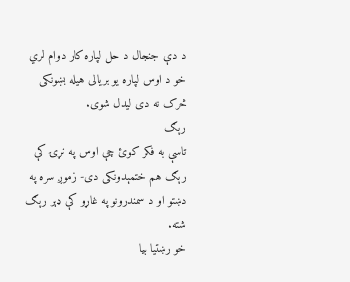د دې جنجال د حل لپاره کار دوام لري خو د اوس لپاره یو بریالی هیله بښونکی څرک نه دی لیدل شوی.
رېګ
تاسې به فکر کوئ چې اوس په نړۍ کې رېګ هم ختمېدونکی دی- زموږ سره په دښتو او د سمندرونو په غاړو کې ډېر رېګ شته.
خو رښتیا بیا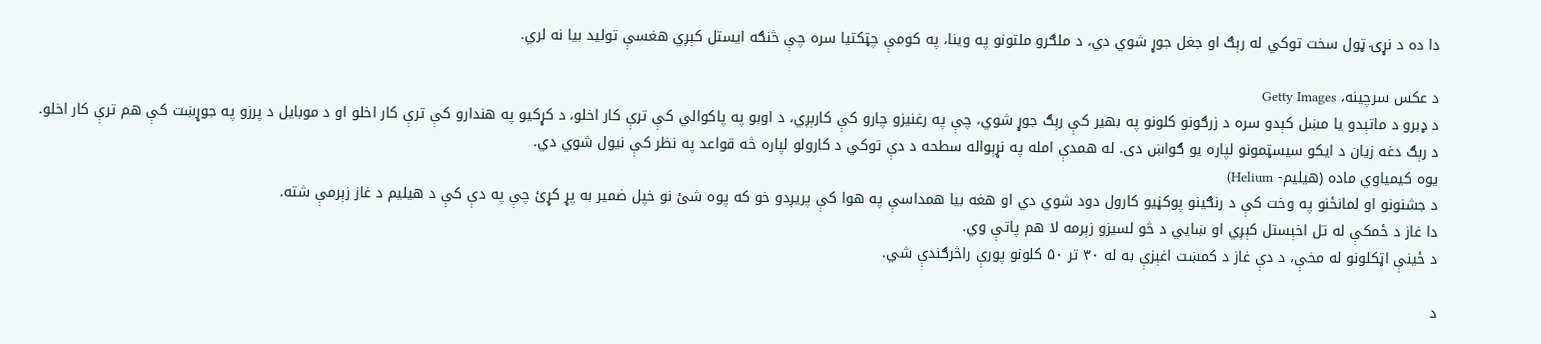دا ده د نړۍ ټول سخت توکي له رېګ او جغل جوړ شوي دي، د ملګرو ملتونو په وینا، په کومې چټکتیا سره چې څنګه ایستل کېږي هغسې تولید بیا نه لري.

د عکس سرچینه، Getty Images
د ډبرو د ماتېدو یا مښل کېدو سره د زرګونو کلونو په بهیر کې رېګ جوړ شوي، چې په رغنیزو چارو کې کارېږي، د اوبو په پاکوالي کې ترې کار اخلو، د کړکیو په هندارو کې ترې کار اخلو او د موبایل د پرزو په جوړښت کې هم ترې کار اخلو.
د رېګ دغه زیان د ایکو سیسټمونو لپاره یو ګواښ دی. له همدې امله په نړېواله سطحه د دې توکي د کارولو لپاره څه قواعد په نظر کې نیول شوي دي.
یوه کیمیاوي ماده (هیلیم- Helium)
د جشنونو او لمانځنو په وخت کې د رنګینو پوکڼیو کارول دود شوي دي او هغه بیا همداسې په هوا کې پریږدو خو که پوه شئ نو خپل ضمیر به پړ کړئ چې په دې کې د هیلیم د غاز زېرمې شته.
دا غاز د ځمکې له تل اخېستل کېږي او ښايي د څو لسیزو زېرمه لا هم پاتې وي.
د ځینې اټکلونو له مخې، د دې غاز د کمښت اغېزې به له ۳۰ تر ۵۰ کلونو پورې راڅرګندې شي.

د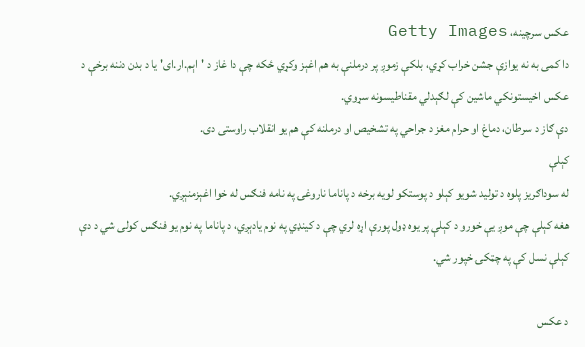عکس سرچینه، Getty Images
دا کمی به نه یوازې جشن خراب کړي، بلکې زموږ پر درملنې به هم اغېز وکړي ځکه چې دا غاز د 'اېم.ار.ای' یا د بدن دننه برخې د عکس اخیستونکي ماشین کې لګېدلي مقناطیسونه سړوي.
دې ګاز د سرطان، دماغ او حرام مغز د جراحي په تشخیص او درملنه کې هم یو انقلاب راوستی دی.
کېلې
له سوداګریز پلوه د تولید شویو کېلو د پوستکو لویه برخه د پاناما ناروغۍ په نامه فنګس له خوا اغېزمنېږي.
هغه کېلې چې موږ یې خورو د کېلې پر یوه ډول پورې اړه لري چې د کینډي په نوم یادېږي، د پاناما په نوم یو فنګس کولی شي د دې کېلې نسل کې په چټکۍ خپور شي.

د عکس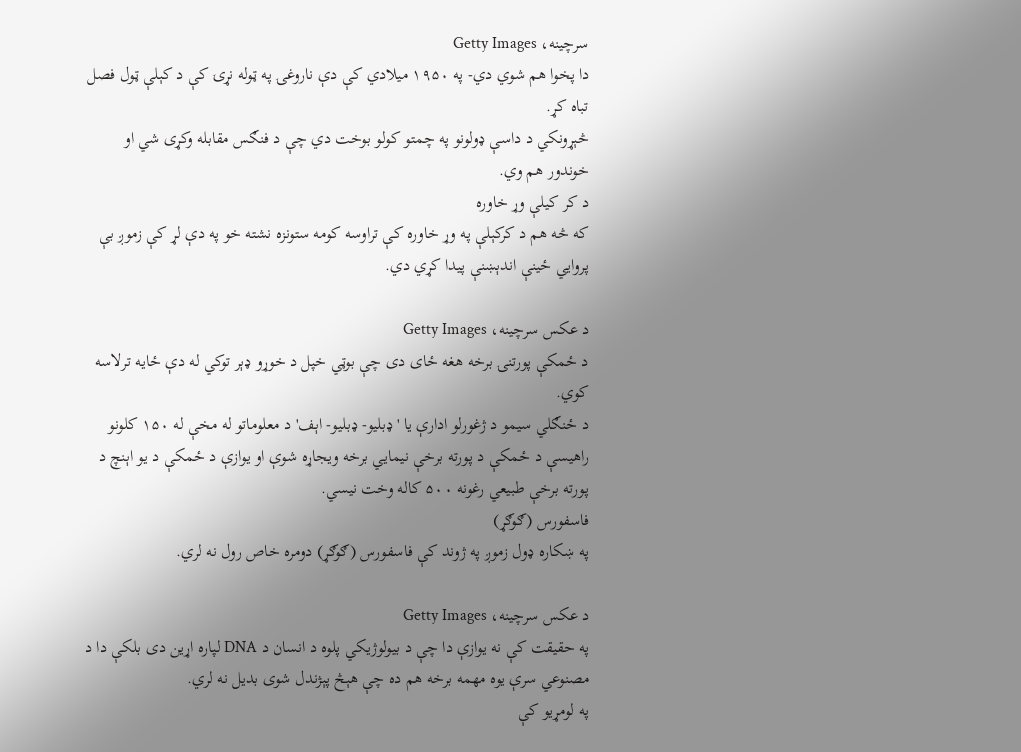سرچینه، Getty Images
دا پخوا هم شوي دي- په ۱۹۵۰ میلادي کې دې ناروغۍ په ټوله نړۍ کې د کېلې ټول فصل تباه کړ.
څېړونکي د داسې ډولونو په چمتو کولو بوخت دي چې د فنګس مقابله وکړی شي او خوندور هم وي.
د کر کيلې وړ خاوره
که څه هم د کرکېلې په وړ خاوره کې تراوسه کومه ستونزه نشته خو په دې لړ کې زموږ بې پروايي ځینې اندېښنې پیدا کړي دي.

د عکس سرچینه، Getty Images
د ځمکې پورتنۍ برخه هغه ځای دی چې بوټي خپل د خوړو ډېر توکي له دې ځایه ترلاسه کوي.
د ځنګلي سیمو د ژغورلو ادارې یا 'ډبلیو- ډبلیو- اېف' د معلوماتو له مخې له ۱۵۰ کلونو راهیسې د ځمکې د پورته برخې نیمايي برخه ویجاړه شوې او یوازې د ځمکې د یو اېنچ د پورته برخې طبیعي رغونه ۵۰۰ کاله وخت نیسي.
فاسفورس (ګوګړ)
په ښکاره ډول زموږ په ژوند کې فاسفورس (ګوګړ) دومره خاص رول نه لري.

د عکس سرچینه، Getty Images
په حقیقت کې نه یوازې دا چې د بیولوژیکي پلوه د انسان د DNA لپاره اړین دی بلکې دا د مصنوعي سرې یوه مهمه برخه هم ده چې هېڅ پېژندل شوی بدیل نه لري.
په لومړیو کې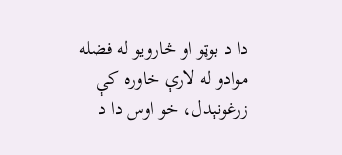دا د بوټو او څارویو له فضله موادو له لارې خاوره کې زرغونېدل، خو اوس دا د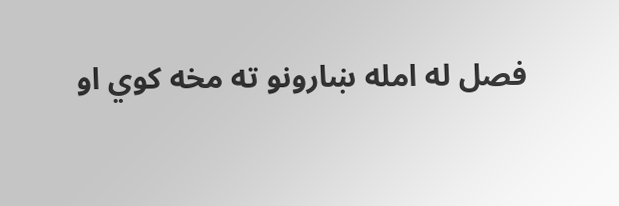فصل له امله ښارونو ته مخه کوي او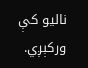نالیو کې ورکېږي.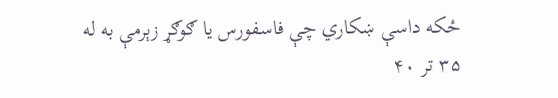ځکه داسې ښکاري چې فاسفورس یا ګوګړ زېرمې به له ۳۵ تر ۴۰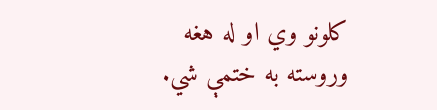کلونو وي او له هغه وروسته به ختمې شي.